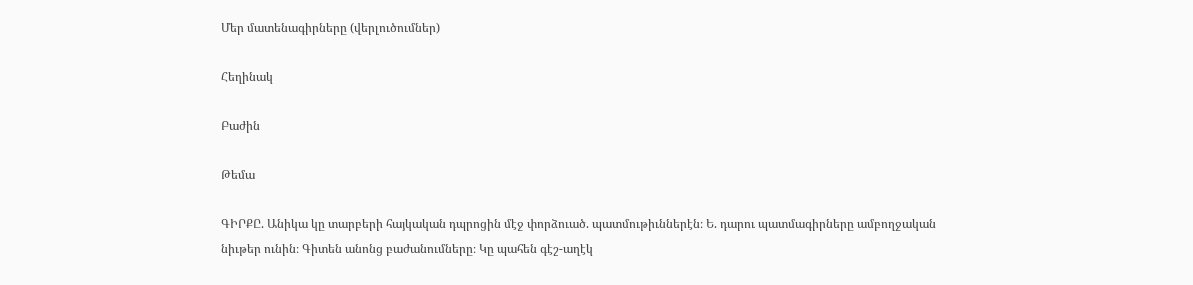Մեր մատենագիրները (վերլուծումներ)

Հեղինակ

Բաժին

Թեմա

ԳԻՐՔԸ. Անիկա կը տարբերի հայկական դպրոցին մէջ փորձուած. պատմութիւններէն։ Ե. դարու պատմագիրները ամբողջական նիւթեր ունին։ Գիտեն անոնց բաժանումները։ Կը պահեն գէշ-աղէկ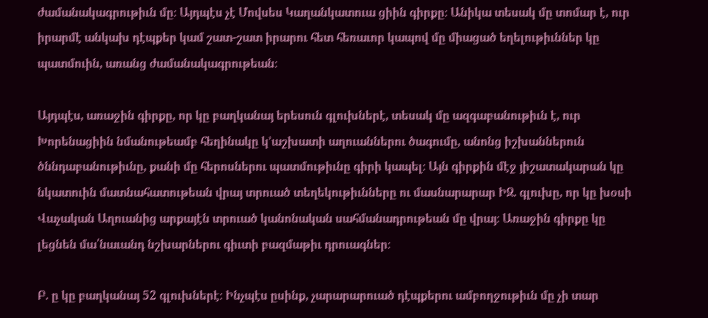ժամանակագրութիւն մը։ Այդպէս չէ Մովսես Կաղանկատուա ցիին գիրքը։ Անիկա տեսակ մը տոմար է, ուր իրարմէ անկախ դէպքեր կամ շատ-շատ իրարու հետ հեռաւոր կապով մը միացած եղելութիւններ կը պատմուին, առանց ժամանակագրութեան։

Այդպէս, առաջին գիրքը, որ կը բաղկանայ երեսուն գլուխներէ, տեսակ մը ազգաբանութիւն է, ուր Խորենացիին նմանութեամբ հեղինակը կ՚աշխատի աղուաններու ծագումը, անոնց իշխաններուն ծննդաբանութիւնը, քանի մը հերոսներու պատմութիւնը գիրի կապել։ Այն գիրքին մէջ յիշատակարան կը նկատուին մատնահատութեան վրայ տրուած տեղեկութիւնները ու մասնարարար ԻԶ. գլուխը, որ կը խօսի Վաչական Աղուանից արքայէն տրուած կանոնական սահմանադրութեան մը վրայ։ Առաջին գիրքը կը լեցնեն մա՛նաւանդ նշխարներու գիւտի բազմաթիւ դրուագներ։

Բ. ը կը բաղկանայ 52 գլուխներէ։ Ինչպէս ըսինք, չարարարուած դէպքերու ամբողջութիւն մը չի տար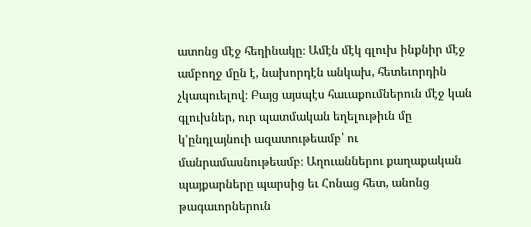ատոնց մէջ հեղինակը։ Ամէն մէկ գլուխ ինքնիր մէջ ամբողջ մըն է, նախորդէն անկախ, հետեւորդին չկապուելով։ Բայց այսպէս հաւաքումներուն մէջ կան գլուխներ, ուր պատմական եղելութիւն մը կ՚ընդլայնուի ազատութեամբ՝ ու մանրամասնութեամբ։ Աղուաններու քաղաքական պայքարները պարսից եւ Հոնաց հետ, անոնց թագաւորներուն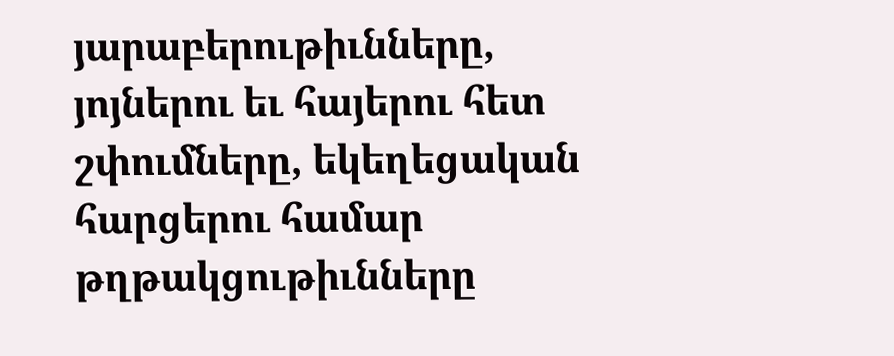յարաբերութիւնները, յոյներու եւ հայերու հետ շփումները, եկեղեցական հարցերու համար թղթակցութիւնները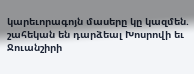կարեւորագոյն մասերը կը կազմեն. շահեկան են դարձեալ Խոսրովի եւ Ջուանշիրի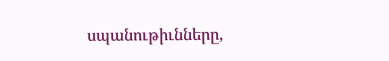սպանութիւնները,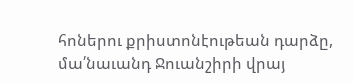հոներու քրիստոնէութեան դարձը, մա՛նաւանդ Ջուանշիրի վրայ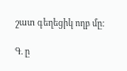շատ գեղեցիկ ողբ մը։

Գ. ը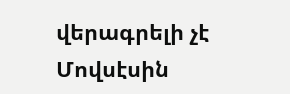վերագրելի չէ Մովսէսին